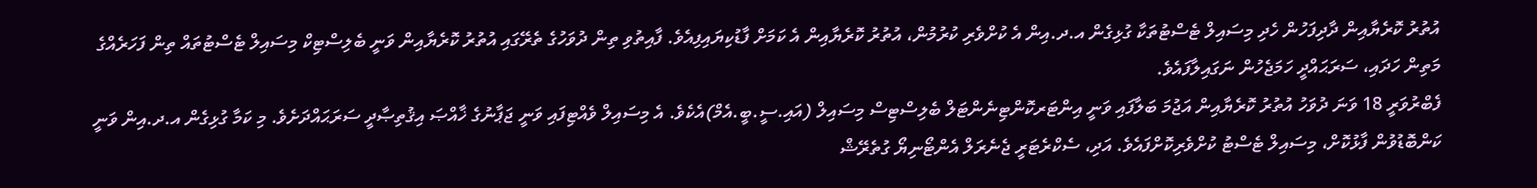އުތުރު ކޮރެޔާއިން ދާދިފަހުން ހެދި މިސައިލް ޓެސްޓުތަކާ ގުޅިގެން އ.ދ.އިން އެ ކުށްވެރި ކުރުމުން، އުތުރު ކޮރެޔާއިން އެ ކަމަށް ފާޑުކިޔައިފިއެވެ. ފާއިތުވި ތިން ދުވަހުގެ ތެރޭގައި އުތުރު ކޮރެޔާއިން ވަނީ ބެލިސްޓިކް މިސައިލް ޓެސްޓުތައް ތިން ފަހަރެއްގެ މަތިން ހަދައި، ސަރަޙައްދީ ހަމަޖެހުން ނަގައިލާފައެވެ.
ފެބްރުވަރީ 18 ވަނަ ދުވަހު އުތުރު ކޮރެޔާއިން އަޖުމަ ބަލާފައި ވަނީ އިންޓަރކޮންޓިނެންޓަލް ބެލިސްޓިސް މިސައިލް (އައި.ސީ.ބީ.އެމް)އެކެވެ. އެ މިސައިލް ވެއްޓިފައި ވަނީ ޖަޕާނުގެ ޚާއްޞަ އިޤުތިޞާދީ ސަރަޙައްދަށެވެ. މި ކަމާ ގުޅިގެން އ.ދ.އިން ވަނީ ކަންބޮޑުވުން ފާޅުކޮށް، މިސައިލް ޓެސްޓު ކުށްވެރިކޮށްފައެވެ. އަދި، ސެކްރެޓަރީ ޖެނެރަލް އެންޓޯނިޔޯ ގުތެރޭޝް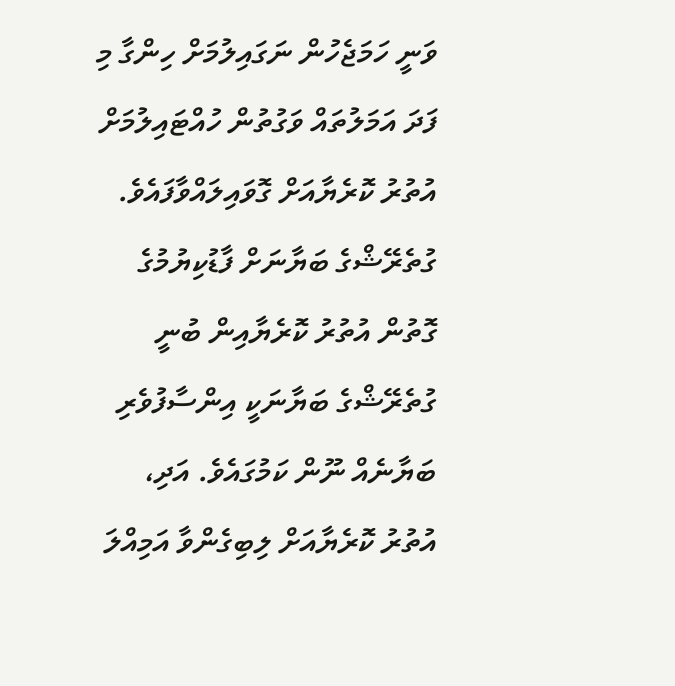ވަނީ ހަމަޖެހުން ނަގައިލުމަށް ހިންގާ މި ފަދަ އަމަލުތައް ވަގުތުން ހުއްޓައިލުމަށް އުތުރު ކޮރެޔާއަށް ގޮވައިލައްވާފައެވެ.
ގުތެރޭޝްގެ ބަޔާނަށް ފާޑުކިޔުމުގެ ގޮތުން އުތުރު ކޮރެޔާއިން ބުނީ ގުތެރޭޝްގެ ބަޔާނަކީ އިންސާފުވެރި ބަޔާނެއް ނޫން ކަމުގައެވެ. އަދި، އުތުރު ކޮރެޔާއަށް ލިބިގެންވާ އަމިއްލަ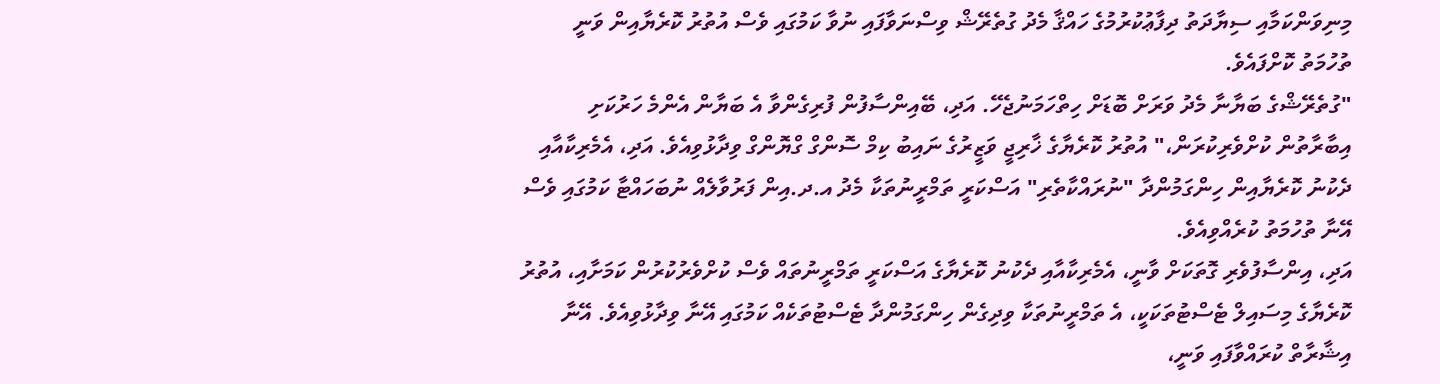މިނިވަންކަމާއި ސިޔާދަތު ދިފާޢުކުރުމުގެ ހައްޤާ މެދު ގުތެރޭޝް ވިސްނަވާފައި ނުވާ ކަމުގައި ވެސް އުތުރު ކޮރެޔާއިން ވަނީ ތުހުމަތު ކޮށްފައެވެ.
"ގުތެރޭޝްގެ ބަޔާނާ މެދު ވަރަށް ބޮޑަށް ހިތްހަމަނުޖެހޭ. އަދި، ބޭއިންސާފުން ފުރިގެންވާ އެ ބަޔާން އެންމެ ހަރުކަށި އިބާރާތުން ކުށްވެރިކުރަން،" އުތުރު ކޮރެޔާގެ ޚާރިޖީ ވަޒީރުގެ ނައިބު ކިމް ސޮންގް ގްޔޮންގް ވިދާޅުވިއެވެ. އަދި، އެމެރިކާއާއި ދެކުނު ކޮރެޔާއިން ހިންގަމުންދާ "ނުރައްކާތެރި" އަސްކަރީ ތަމްރީނުތަކާ މެދު އ.ދ.އިން ފަރުވާލެއް ނުބަހައްޓާ ކަމުގައި ވެސް އޭނާ ތުހުމަތު ކުރެއްވިއެވެ.
އަދި، އިންސާފުވެރި ގޮތަކަށް ވާނީ، އެމެރިކާއާއި ދެކުނު ކޮރެޔާގެ އަސްކަރީ ތަމްރީނުތައް ވެސް ކުށްވެރުކުރުން ކަމަށާއި، އުތުރު ކޮރެޔާގެ މިސައިލް ޓެސްޓުތަކަކީ، އެ ތަމްރީނުތަކާ ވިދިގެން ހިންގަމުންދާ ޓެސްޓުތަކެއް ކަމުގައި އޭނާ ވިދާޅުވިއެވެ. އޭނާ އިޝާރާތް ކުރައްވާފައި ވަނީ،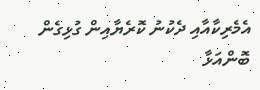އެމެރިކާއާއި ދެކުނު ކޮރެޔާއިން ގުޅިގެން ބޮންއަޅާ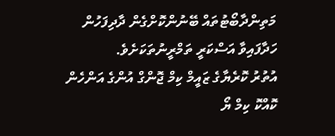މަތިންދާބޯޓުތައް ބޭނުންކޮށްގެން ދާދިފަހުން ހަދާފައިވާ އަސްކަރީ ތަމްރީނުތަކަށެވެ.
އުތުރު ކޮރެޔާގެ ޒައީމް ކިމް ޖޮންގް އުންގެ އަންހެން ކޮއްކޮ ކިމް ޔޯ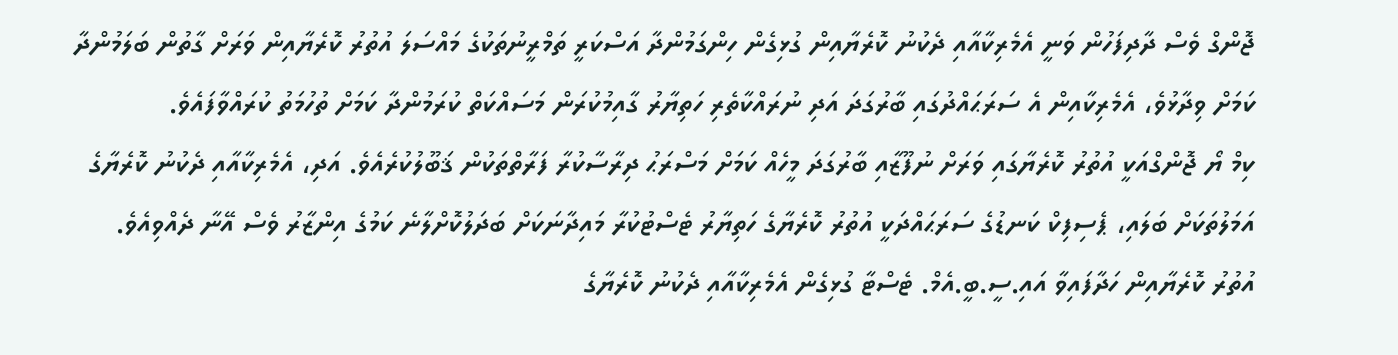ޖޮންގް ވެސް ދާދިފަހުން ވަނީ އެމެރިކާއާއި ދެކުނު ކޮރެޔާއިން ގުޅިގެން ހިންގަމުންދާ އަސްކަރީ ތަމްރީނުތަކުގެ މައްސަލަ އުތުރު ކޮރެޔާއިން ވަރަށް ގާތުން ބަލަމުންދާ ކަމަށް ވިދާޅުވެ، އެމެރިކާއިން އެ ސަރަޙައްދުގައި ބާރުގަދަ އަދި ނުރައްކާތެރި ހަތިޔާރު ގާއިމުކުރަން މަސައްކަތް ކުރަމުންދާ ކަމަށް ތުހުމަތު ކުރައްވާފައެވެ.
ކިމް ޔޯ ޖޮންގްއަކީ އުތުރު ކޮރެޔާގައި ވަރަށް ނުފޫޒާއި ބާރުގަދަ މީހެއް ކަމަށް މަސްރަޙު ދިރާސާކުރާ ފަރާތްތަކުން ޤަބޫލުކުރެއެވެ. އަދި، އެމެރިކާއާއި ދެކުނު ކޮރެޔާގެ އަމަލުތަކަށް ބަލައި، ޕެސިފިކް ކަނޑުގެ ސަރަޙައްދަކީ އުތުރު ކޮރެޔާގެ ހަތިޔާރު ޓެސްޓުކުރާ މައިދާނަކަށް ބަދަލުކޮށްލާނެ ކަމުގެ އިންޒާރު ވެސް އޭނާ ދެއްވިއެވެ.
އުތުރު ކޮރެޔާއިން ހަދާފައިވާ އައި.ސީ.ބީ.އެމް. ޓެސްޓާ ގުޅިގެން އެމެރިކާއާއި ދެކުނު ކޮރެޔާގެ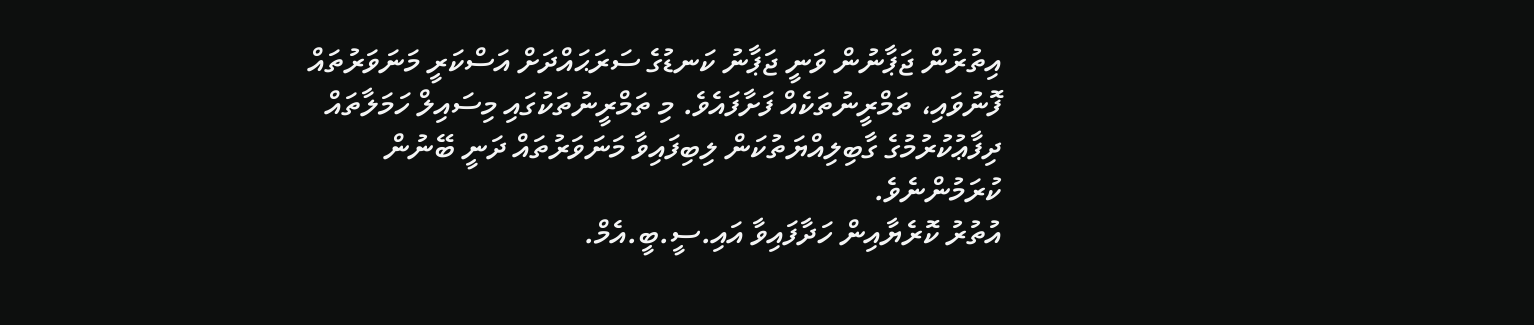އިތުރުން ޖަޕާނުން ވަނީ ޖަޕާނު ކަނޑުގެ ސަރަޙައްދަށް އަސްކަރީ މަނަވަރުތައް ފޮނުވައި، ތަމްރީނުތަކެއް ފަށާފައެވެ. މި ތަމްރީނުތަކުގައި މިސައިލް ހަމަލާތައް ދިފާޢުކުރުމުގެ ގާބިލިއްޔަތުކަން ލިބިފައިވާ މަނަވަރުތައް ދަނީ ބޭނުން ކުރަމުންނެވެ.
އުތުރު ކޮރެޔާއިން ހަދާފައިވާ އައި.ސީ.ބީ.އެމް.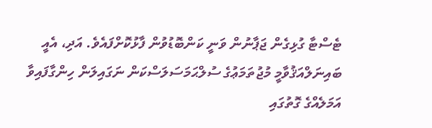ޓެސްޓާ ގުޅިގެން ޖަޕާނުން ވަނީ ކަންބޮޑުވުން ފާޅުކޮށްފައެވެ. އަދި، އެއީ ބައިނަލްއަޤުވާމީ މުޖުތަމަޢުގެ ސުލްޙަމަސަލަސްކަން ނަގައިލަން ހިންގާފައިވާ އަމަލެއްގެ ގޮތުގައި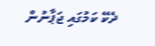ދެކޭ ކަމުގައި ޖަޕާނުން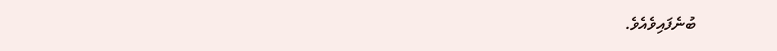ބުނެފައިވެއެވެ.